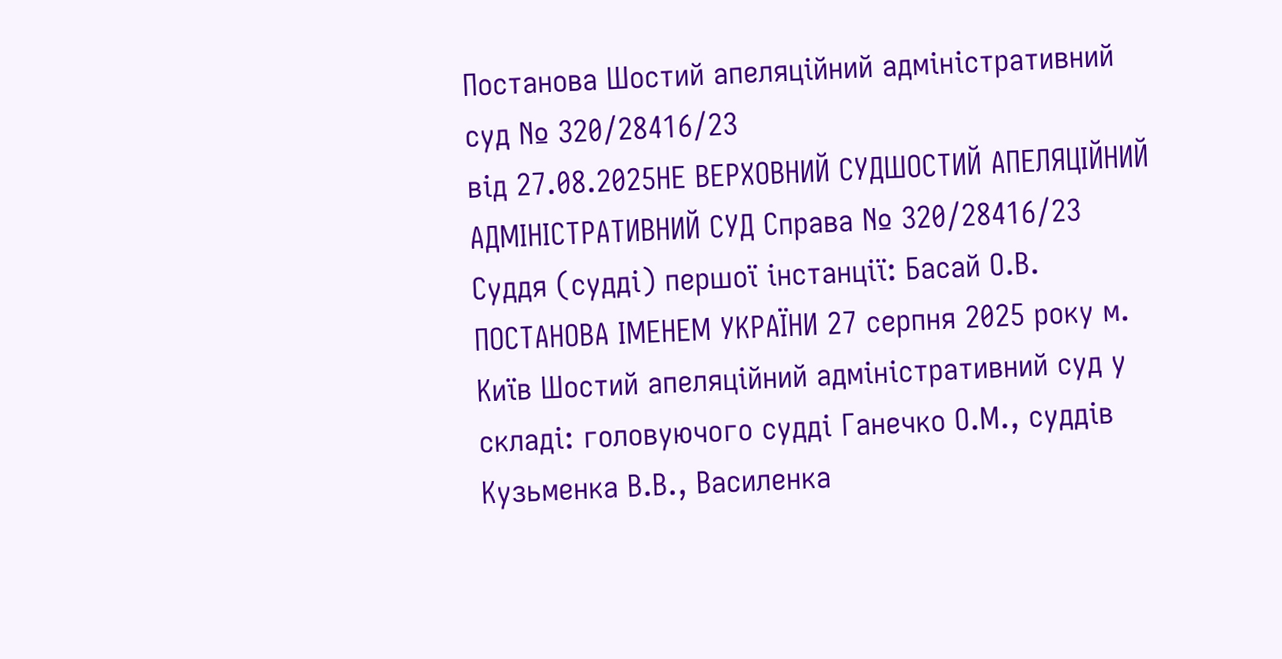Постанова Шостий апеляційний адміністративний суд № 320/28416/23
від 27.08.2025НЕ ВЕРХОВНИЙ СУДШОСТИЙ АПЕЛЯЦІЙНИЙ АДМІНІСТРАТИВНИЙ СУД Справа № 320/28416/23 Суддя (судді) першої інстанції: Басай О.В. ПОСТАНОВА ІМЕНЕМ УКРАЇНИ 27 серпня 2025 року м. Київ Шостий апеляційний адміністративний суд у складі: головуючого судді Ганечко О.М., суддів Кузьменка В.В., Василенка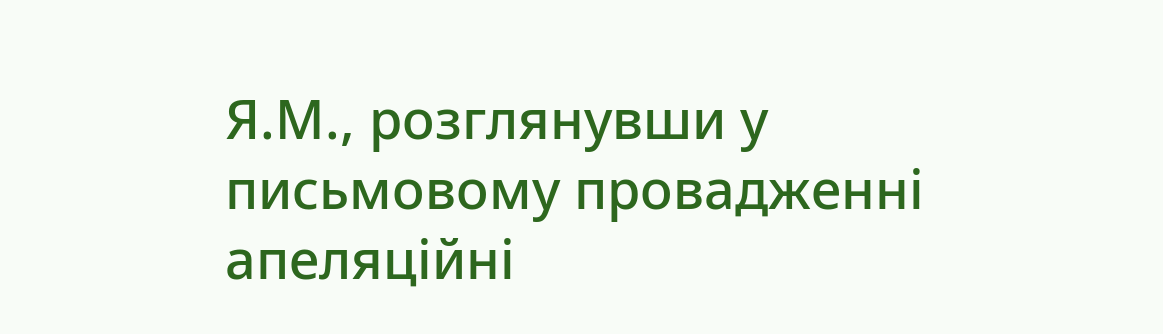Я.М., розглянувши у письмовому провадженні апеляційні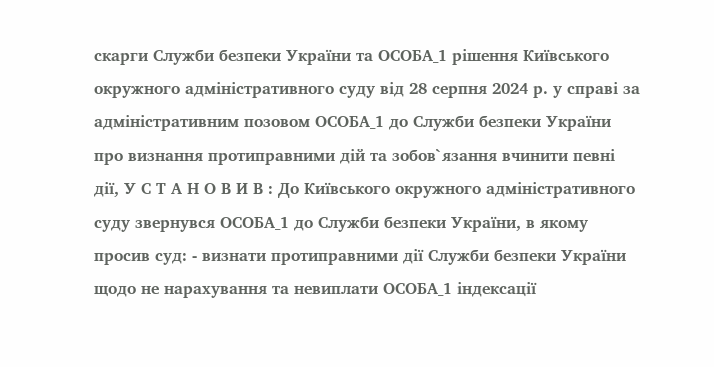скарги Служби безпеки України та ОСОБА_1 рішення Київського окружного адміністративного суду від 28 серпня 2024 р. у справі за адміністративним позовом ОСОБА_1 до Служби безпеки України про визнання протиправними дій та зобов`язання вчинити певні дії, У С Т А Н О В И В : До Київського окружного адміністративного суду звернувся ОСОБА_1 до Служби безпеки України, в якому просив суд: - визнати протиправними дії Служби безпеки України щодо не нарахування та невиплати ОСОБА_1 індексації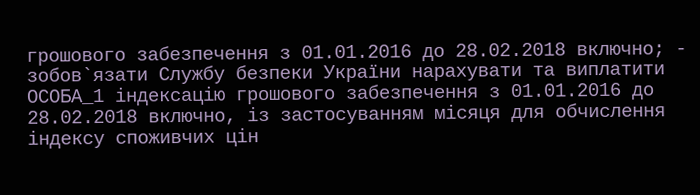грошового забезпечення з 01.01.2016 до 28.02.2018 включно; - зобов`язати Службу безпеки України нарахувати та виплатити ОСОБА_1 індексацію грошового забезпечення з 01.01.2016 до 28.02.2018 включно, із застосуванням місяця для обчислення індексу споживчих цін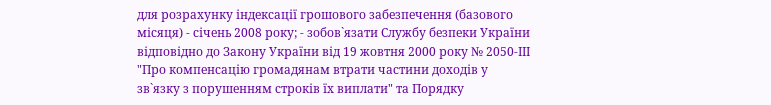для розрахунку індексації грошового забезпечення (базового місяця) - січень 2008 року; - зобов`язати Службу безпеки України відповідно до Закону України від 19 жовтня 2000 року № 2050-ІІІ "Про компенсацію громадянам втрати частини доходів у зв`язку з порушенням строків їх виплати" та Порядку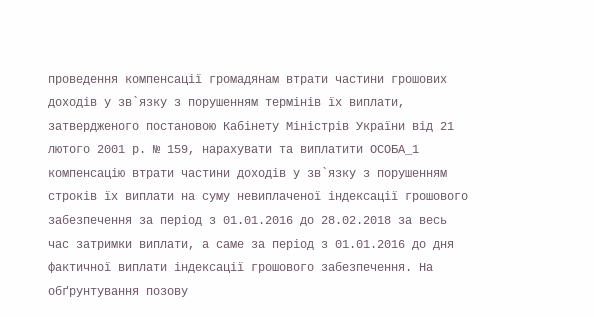проведення компенсації громадянам втрати частини грошових доходів у зв`язку з порушенням термінів їх виплати, затвердженого постановою Кабінету Міністрів України від 21 лютого 2001 р. № 159, нарахувати та виплатити ОСОБА_1 компенсацію втрати частини доходів у зв`язку з порушенням строків їх виплати на суму невиплаченої індексації грошового забезпечення за період з 01.01.2016 до 28.02.2018 за весь час затримки виплати, а саме за період з 01.01.2016 до дня фактичної виплати індексації грошового забезпечення. На обґрунтування позову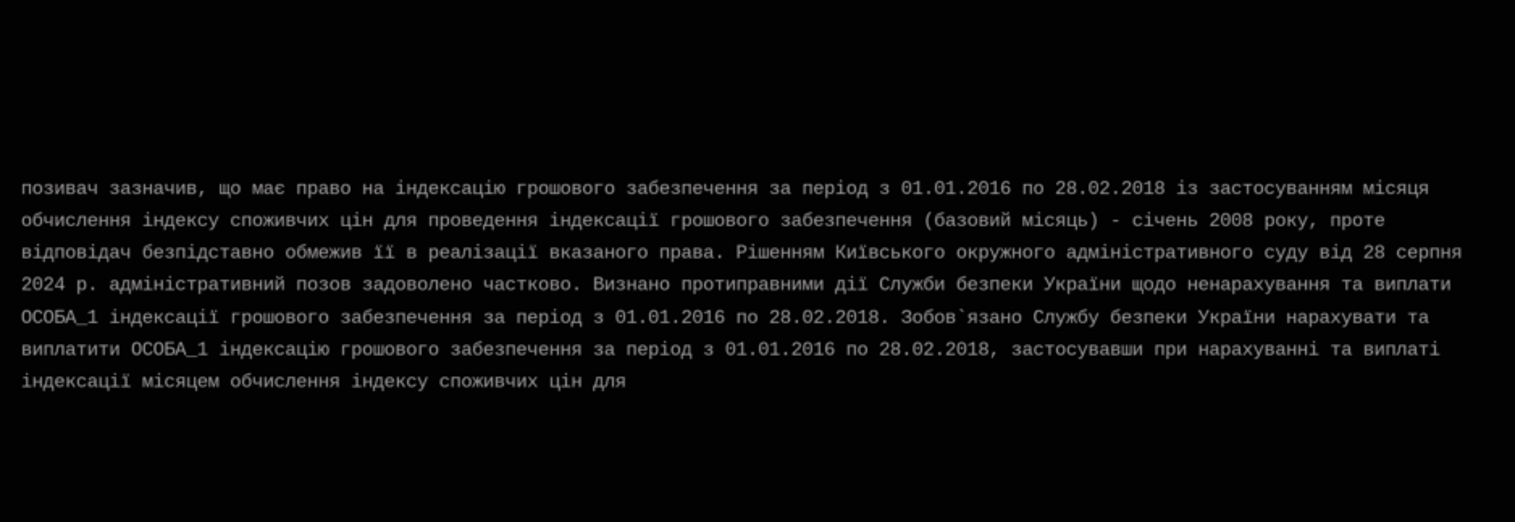позивач зазначив, що має право на індексацію грошового забезпечення за період з 01.01.2016 по 28.02.2018 із застосуванням місяця обчислення індексу споживчих цін для проведення індексації грошового забезпечення (базовий місяць) - січень 2008 року, проте відповідач безпідставно обмежив її в реалізації вказаного права. Рішенням Київського окружного адміністративного суду від 28 серпня 2024 р. адміністративний позов задоволено частково. Визнано протиправними дії Служби безпеки України щодо ненарахування та виплати ОСОБА_1 індексації грошового забезпечення за період з 01.01.2016 по 28.02.2018. Зобов`язано Службу безпеки України нарахувати та виплатити ОСОБА_1 індексацію грошового забезпечення за період з 01.01.2016 по 28.02.2018, застосувавши при нарахуванні та виплаті індексації місяцем обчислення індексу споживчих цін для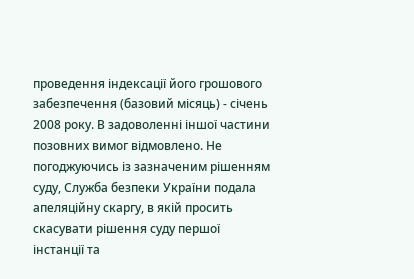проведення індексації його грошового забезпечення (базовий місяць) - січень 2008 року. В задоволенні іншої частини позовних вимог відмовлено. Не погоджуючись із зазначеним рішенням суду, Служба безпеки України подала апеляційну скаргу, в якій просить скасувати рішення суду першої інстанції та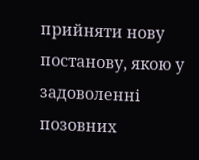прийняти нову постанову, якою у задоволенні позовних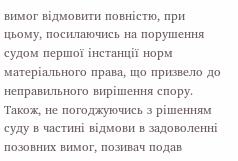вимог відмовити повністю, при цьому, посилаючись на порушення судом першої інстанції норм матеріального права, що призвело до неправильного вирішення спору. Також, не погоджуючись з рішенням суду в частині відмови в задоволенні позовних вимог, позивач подав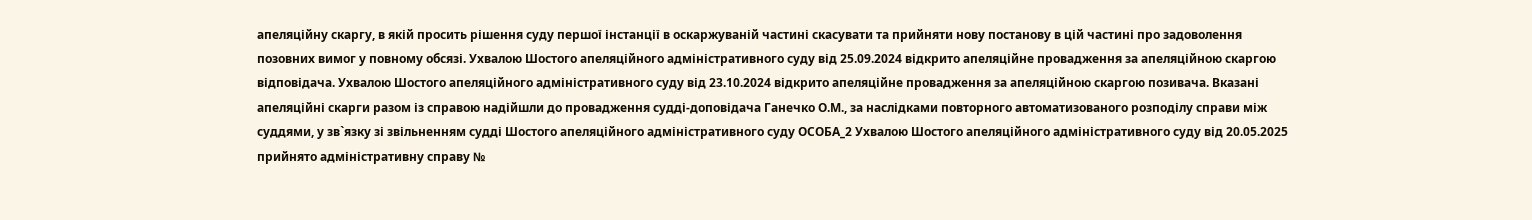апеляційну скаргу, в якій просить рішення суду першої інстанції в оскаржуваній частині скасувати та прийняти нову постанову в цій частині про задоволення позовних вимог у повному обсязі. Ухвалою Шостого апеляційного адміністративного суду від 25.09.2024 відкрито апеляційне провадження за апеляційною скаргою відповідача. Ухвалою Шостого апеляційного адміністративного суду від 23.10.2024 відкрито апеляційне провадження за апеляційною скаргою позивача. Вказані апеляційні скарги разом із справою надійшли до провадження судді-доповідача Ганечко О.М., за наслідками повторного автоматизованого розподілу справи між суддями, у зв`язку зі звільненням судді Шостого апеляційного адміністративного суду ОСОБА_2 Ухвалою Шостого апеляційного адміністративного суду від 20.05.2025 прийнято адміністративну справу №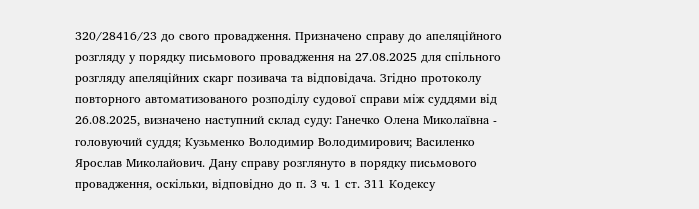320/28416/23 до свого провадження. Призначено справу до апеляційного розгляду у порядку письмового провадження на 27.08.2025 для спільного розгляду апеляційних скарг позивача та відповідача. Згідно протоколу повторного автоматизованого розподілу судової справи між суддями від 26.08.2025, визначено наступний склад суду: Ганечко Олена Миколаївна - головуючий суддя; Кузьменко Володимир Володимирович; Василенко Ярослав Миколайович. Дану справу розглянуто в порядку письмового провадження, оскільки, відповідно до п. 3 ч. 1 ст. 311 Кодексу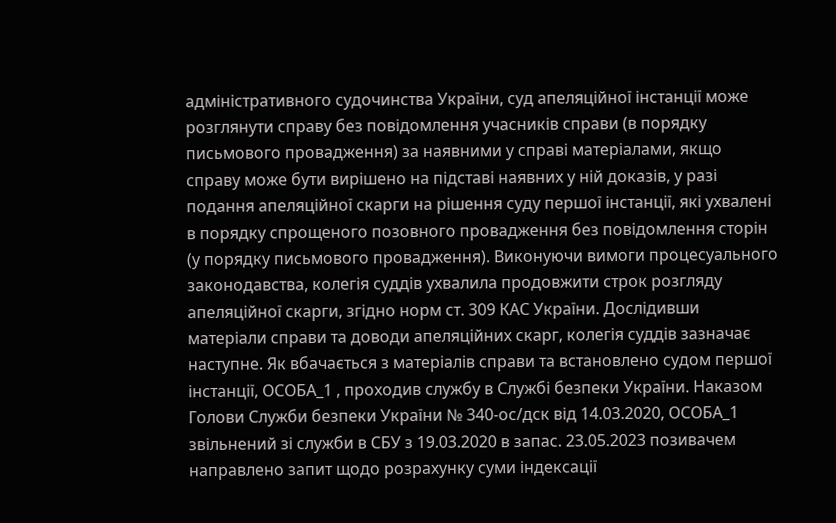адміністративного судочинства України, суд апеляційної інстанції може розглянути справу без повідомлення учасників справи (в порядку письмового провадження) за наявними у справі матеріалами, якщо справу може бути вирішено на підставі наявних у ній доказів, у разі подання апеляційної скарги на рішення суду першої інстанції, які ухвалені в порядку спрощеного позовного провадження без повідомлення сторін (у порядку письмового провадження). Виконуючи вимоги процесуального законодавства, колегія суддів ухвалила продовжити строк розгляду апеляційної скарги, згідно норм ст. 309 КАС України. Дослідивши матеріали справи та доводи апеляційних скарг, колегія суддів зазначає наступне. Як вбачається з матеріалів справи та встановлено судом першої інстанції, ОСОБА_1 , проходив службу в Службі безпеки України. Наказом Голови Служби безпеки України № 340-ос/дск від 14.03.2020, ОСОБА_1 звільнений зі служби в СБУ з 19.03.2020 в запас. 23.05.2023 позивачем направлено запит щодо розрахунку суми індексації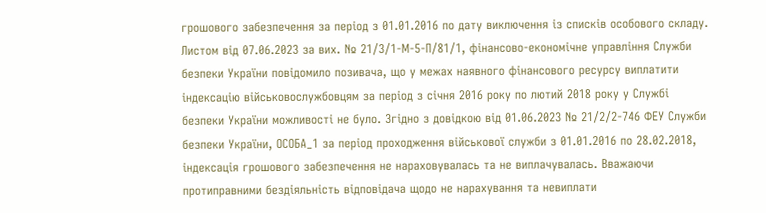грошового забезпечення за період з 01.01.2016 по дату виключення із списків особового складу. Листом від 07.06.2023 за вих. № 21/3/1-М-5-П/81/1, фінансово-економічне управління Служби безпеки України повідомило позивача, що у межах наявного фінансового ресурсу виплатити індексацію військовослужбовцям за період з січня 2016 року по лютий 2018 року у Службі безпеки України можливості не було. Згідно з довідкою від 01.06.2023 № 21/2/2-746 ФЕУ Служби безпеки України, ОСОБА_1 за період проходження військової служби з 01.01.2016 по 28.02.2018, індексація грошового забезпечення не нараховувалась та не виплачувалась. Вважаючи протиправними бездіяльність відповідача щодо не нарахування та невиплати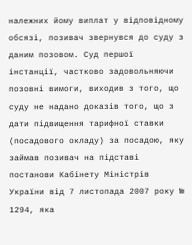належних йому виплат у відповідному обсязі, позивач звернувся до суду з даним позовом. Суд першої інстанції, частково задовольняючи позовні вимоги, виходив з того, що суду не надано доказів того, що з дати підвищення тарифної ставки (посадового окладу) за посадою, яку займав позивач на підставі постанови Кабінету Міністрів України від 7 листопада 2007 року № 1294, яка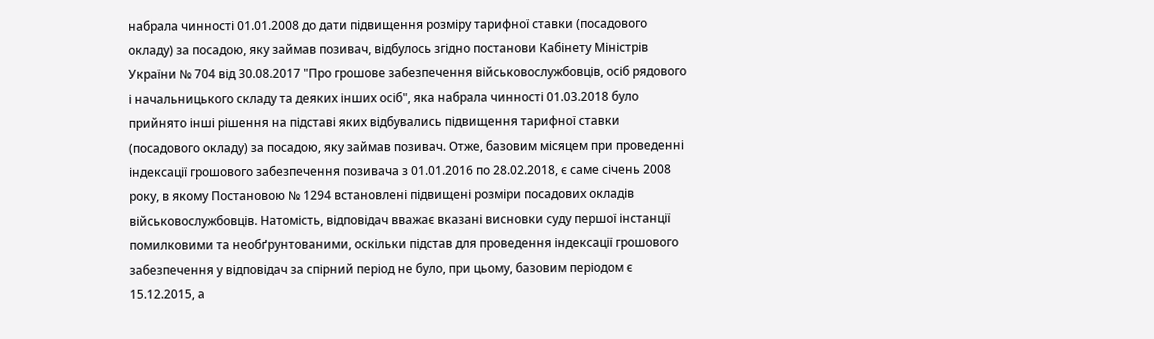набрала чинності 01.01.2008 до дати підвищення розміру тарифної ставки (посадового окладу) за посадою, яку займав позивач, відбулось згідно постанови Кабінету Міністрів України № 704 від 30.08.2017 "Про грошове забезпечення військовослужбовців, осіб рядового і начальницького складу та деяких інших осіб", яка набрала чинності 01.03.2018 було прийнято інші рішення на підставі яких відбувались підвищення тарифної ставки (посадового окладу) за посадою, яку займав позивач. Отже, базовим місяцем при проведенні індексації грошового забезпечення позивача з 01.01.2016 по 28.02.2018, є саме січень 2008 року, в якому Постановою № 1294 встановлені підвищені розміри посадових окладів військовослужбовців. Натомість, відповідач вважає вказані висновки суду першої інстанції помилковими та необґрунтованими, оскільки підстав для проведення індексації грошового забезпечення у відповідач за спірний період не було, при цьому, базовим періодом є 15.12.2015, а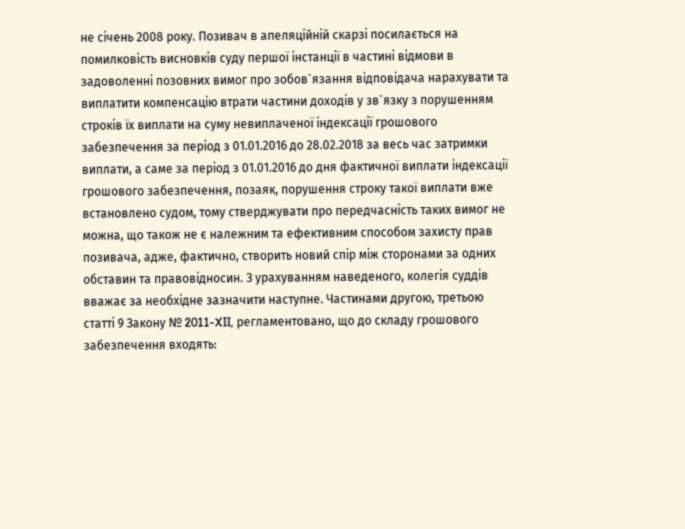не січень 2008 року. Позивач в апеляційній скарзі посилається на помилковість висновків суду першої інстанції в частині відмови в задоволенні позовних вимог про зобов`язання відповідача нарахувати та виплатити компенсацію втрати частини доходів у зв`язку з порушенням строків їх виплати на суму невиплаченої індексації грошового забезпечення за період з 01.01.2016 до 28.02.2018 за весь час затримки виплати, а саме за період з 01.01.2016 до дня фактичної виплати індексації грошового забезпечення, позаяк, порушення строку такої виплати вже встановлено судом, тому стверджувати про передчасність таких вимог не можна, що також не є належним та ефективним способом захисту прав позивача, адже, фактично, створить новий спір між сторонами за одних обставин та правовідносин. З урахуванням наведеного, колегія суддів вважає за необхідне зазначити наступне. Частинами другою, третьою статті 9 Закону № 2011-XII, регламентовано, що до складу грошового забезпечення входять: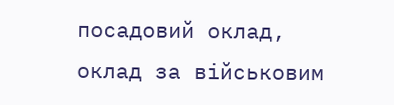посадовий оклад, оклад за військовим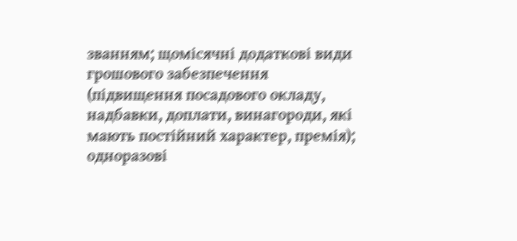званням; щомісячні додаткові види грошового забезпечення (підвищення посадового окладу, надбавки, доплати, винагороди, які мають постійний характер, премія); одноразові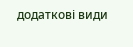додаткові види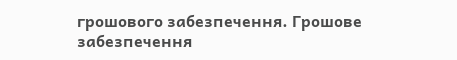грошового забезпечення. Грошове забезпечення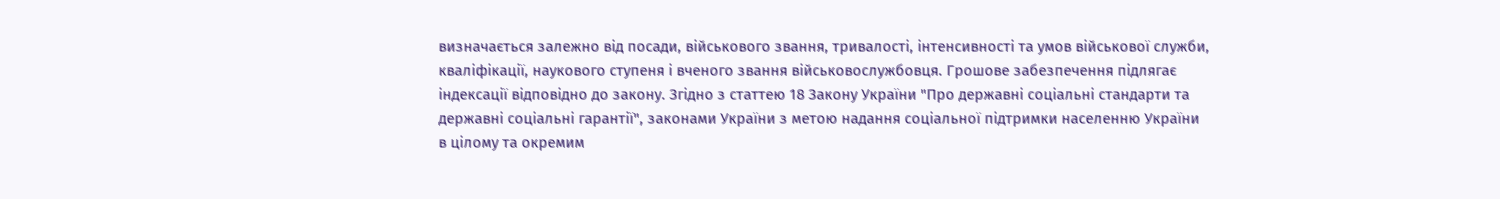визначається залежно від посади, військового звання, тривалості, інтенсивності та умов військової служби, кваліфікації, наукового ступеня і вченого звання військовослужбовця. Грошове забезпечення підлягає індексації відповідно до закону. Згідно з статтею 18 Закону України "Про державні соціальні стандарти та державні соціальні гарантії", законами України з метою надання соціальної підтримки населенню України в цілому та окремим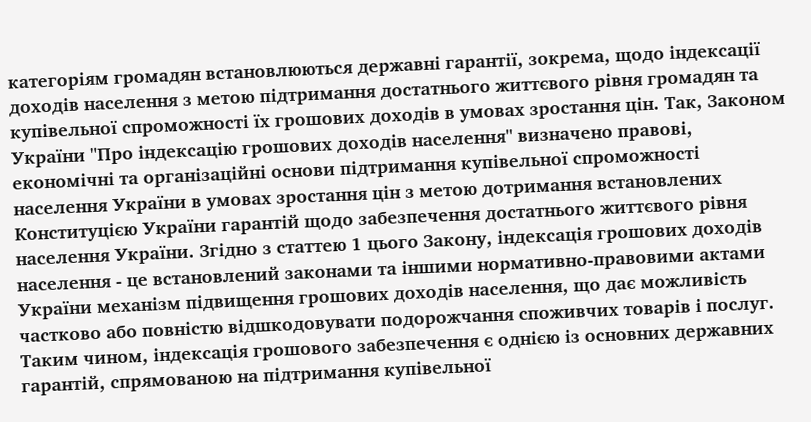категоріям громадян встановлюються державні гарантії, зокрема, щодо індексації доходів населення з метою підтримання достатнього життєвого рівня громадян та купівельної спроможності їх грошових доходів в умовах зростання цін. Так, Законом України "Про індексацію грошових доходів населення" визначено правові, економічні та організаційні основи підтримання купівельної спроможності населення України в умовах зростання цін з метою дотримання встановлених Конституцією України гарантій щодо забезпечення достатнього життєвого рівня населення України. Згідно з статтею 1 цього Закону, індексація грошових доходів населення - це встановлений законами та іншими нормативно-правовими актами України механізм підвищення грошових доходів населення, що дає можливість частково або повністю відшкодовувати подорожчання споживчих товарів і послуг. Таким чином, індексація грошового забезпечення є однією із основних державних гарантій, спрямованою на підтримання купівельної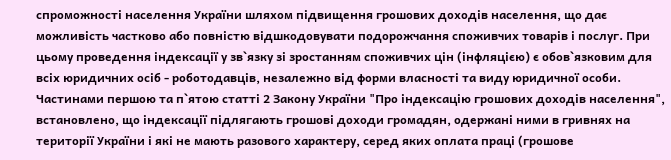спроможності населення України шляхом підвищення грошових доходів населення, що дає можливість частково або повністю відшкодовувати подорожчання споживчих товарів і послуг. При цьому проведення індексації у зв`язку зі зростанням споживчих цін (інфляцією) є обов`язковим для всіх юридичних осіб - роботодавців, незалежно від форми власності та виду юридичної особи. Частинами першою та п`ятою статті 2 Закону України "Про індексацію грошових доходів населення", встановлено, що індексації підлягають грошові доходи громадян, одержані ними в гривнях на території України і які не мають разового характеру, серед яких оплата праці (грошове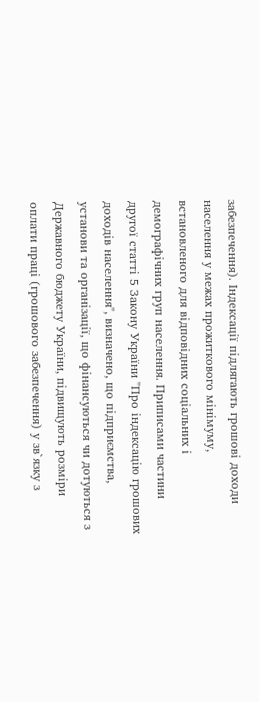забезпечення). Індексації підлягають грошові доходи населення у межах прожиткового мінімуму, встановленого для відповідних соціальних і демографічних груп населення. Приписами частини другої статті 5 Закону України "Про індексацію грошових доходів населення", визначено, що підприємства, установи та організації, що фінансуються чи дотуються з Державного бюджету України, підвищують розміри оплати праці (грошового забезпечення) у зв`язку з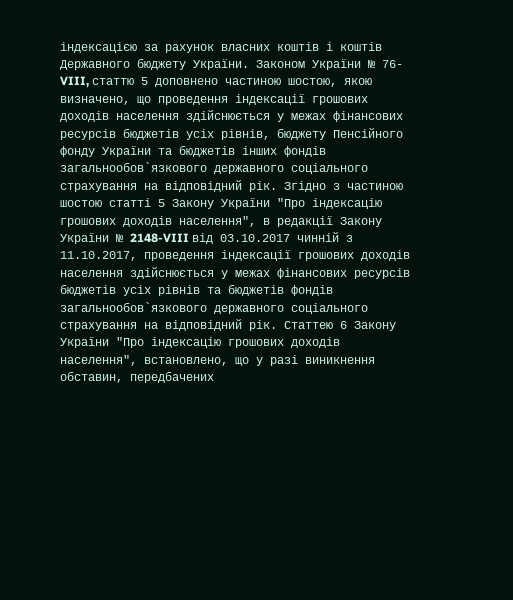індексацією за рахунок власних коштів і коштів Державного бюджету України. Законом України № 76-VIII, статтю 5 доповнено частиною шостою, якою визначено, що проведення індексації грошових доходів населення здійснюється у межах фінансових ресурсів бюджетів усіх рівнів, бюджету Пенсійного фонду України та бюджетів інших фондів загальнообов`язкового державного соціального страхування на відповідний рік. Згідно з частиною шостою статті 5 Закону України "Про індексацію грошових доходів населення", в редакції Закону України № 2148-VIII від 03.10.2017 чинній з 11.10.2017, проведення індексації грошових доходів населення здійснюється у межах фінансових ресурсів бюджетів усіх рівнів та бюджетів фондів загальнообов`язкового державного соціального страхування на відповідний рік. Статтею 6 Закону України "Про індексацію грошових доходів населення", встановлено, що у разі виникнення обставин, передбачених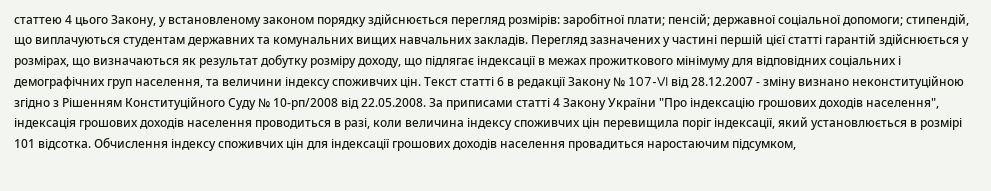статтею 4 цього Закону, у встановленому законом порядку здійснюється перегляд розмірів: заробітної плати; пенсій; державної соціальної допомоги; стипендій, що виплачуються студентам державних та комунальних вищих навчальних закладів. Перегляд зазначених у частині першій цієї статті гарантій здійснюється у розмірах, що визначаються як результат добутку розміру доходу, що підлягає індексації в межах прожиткового мінімуму для відповідних соціальних і демографічних груп населення, та величини індексу споживчих цін. Текст статті 6 в редакції Закону № 107-VI від 28.12.2007 - зміну визнано неконституційною згідно з Рішенням Конституційного Суду № 10-рп/2008 від 22.05.2008. За приписами статті 4 Закону України "Про індексацію грошових доходів населення", індексація грошових доходів населення проводиться в разі, коли величина індексу споживчих цін перевищила поріг індексації, який установлюється в розмірі 101 відсотка. Обчислення індексу споживчих цін для індексації грошових доходів населення провадиться наростаючим підсумком,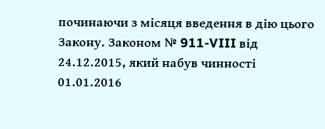починаючи з місяця введення в дію цього Закону. Законом № 911-VIII від 24.12.2015, який набув чинності 01.01.2016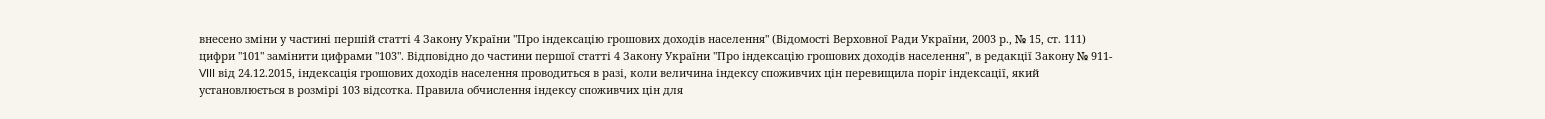внесено зміни у частині першій статті 4 Закону України "Про індексацію грошових доходів населення" (Відомості Верховної Ради України, 2003 р., № 15, ст. 111) цифри "101" замінити цифрами "103". Відповідно до частини першої статті 4 Закону України "Про індексацію грошових доходів населення", в редакції Закону № 911-VIII від 24.12.2015, індексація грошових доходів населення проводиться в разі, коли величина індексу споживчих цін перевищила поріг індексації, який установлюється в розмірі 103 відсотка. Правила обчислення індексу споживчих цін для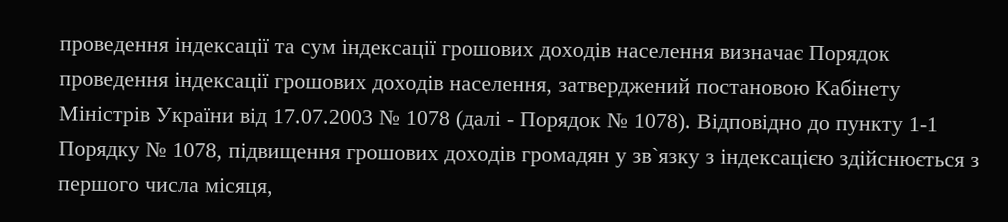проведення індексації та сум індексації грошових доходів населення визначає Порядок проведення індексації грошових доходів населення, затверджений постановою Кабінету Міністрів України від 17.07.2003 № 1078 (далі - Порядок № 1078). Відповідно до пункту 1-1 Порядку № 1078, підвищення грошових доходів громадян у зв`язку з індексацією здійснюється з першого числа місяця,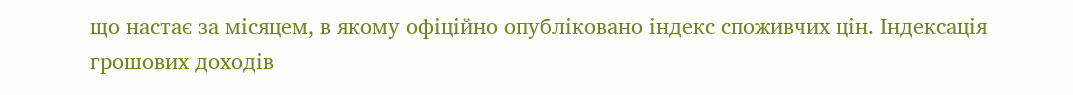що настає за місяцем, в якому офіційно опубліковано індекс споживчих цін. Індексація грошових доходів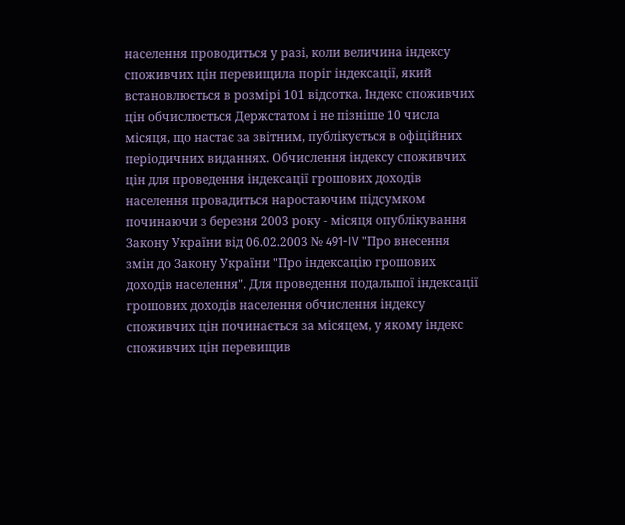населення проводиться у разі, коли величина індексу споживчих цін перевищила поріг індексації, який встановлюється в розмірі 101 відсотка. Індекс споживчих цін обчислюється Держстатом і не пізніше 10 числа місяця, що настає за звітним, публікується в офіційних періодичних виданнях. Обчислення індексу споживчих цін для проведення індексації грошових доходів населення провадиться наростаючим підсумком починаючи з березня 2003 року - місяця опублікування Закону України від 06.02.2003 № 491-IV "Про внесення змін до Закону України "Про індексацію грошових доходів населення". Для проведення подальшої індексації грошових доходів населення обчислення індексу споживчих цін починається за місяцем, у якому індекс споживчих цін перевищив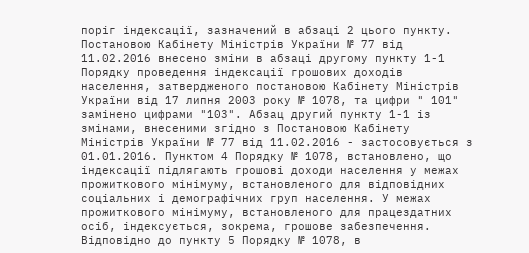поріг індексації, зазначений в абзаці 2 цього пункту. Постановою Кабінету Міністрів України № 77 від 11.02.2016 внесено зміни в абзаці другому пункту 1-1 Порядку проведення індексації грошових доходів населення, затвердженого постановою Кабінету Міністрів України від 17 липня 2003 року № 1078, та цифри " 101" замінено цифрами "103". Абзац другий пункту 1-1 із змінами, внесеними згідно з Постановою Кабінету Міністрів України № 77 від 11.02.2016 - застосовується з 01.01.2016. Пунктом 4 Порядку № 1078, встановлено, що індексації підлягають грошові доходи населення у межах прожиткового мінімуму, встановленого для відповідних соціальних і демографічних груп населення. У межах прожиткового мінімуму, встановленого для працездатних осіб, індексується, зокрема, грошове забезпечення. Відповідно до пункту 5 Порядку № 1078, в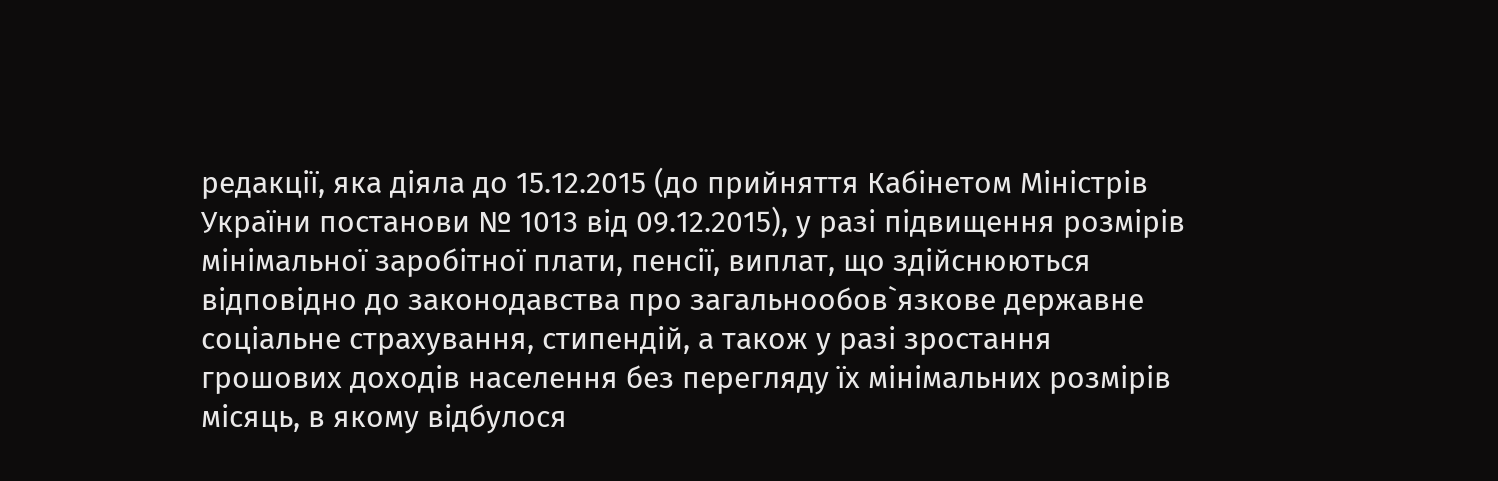редакції, яка діяла до 15.12.2015 (до прийняття Кабінетом Міністрів України постанови № 1013 від 09.12.2015), у разі підвищення розмірів мінімальної заробітної плати, пенсії, виплат, що здійснюються відповідно до законодавства про загальнообов`язкове державне соціальне страхування, стипендій, а також у разі зростання грошових доходів населення без перегляду їх мінімальних розмірів місяць, в якому відбулося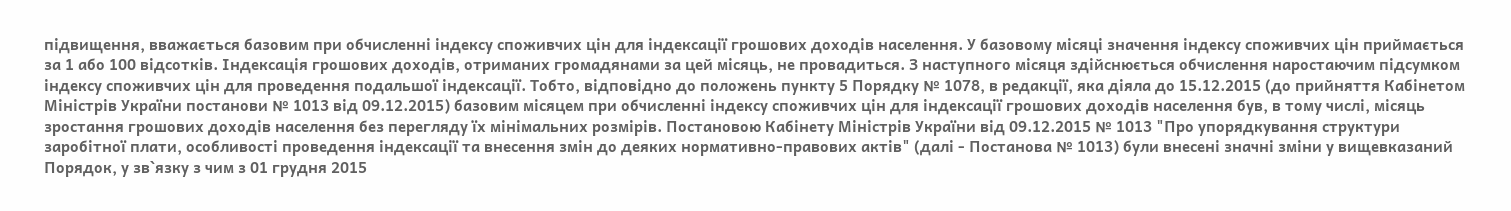підвищення, вважається базовим при обчисленні індексу споживчих цін для індексації грошових доходів населення. У базовому місяці значення індексу споживчих цін приймається за 1 або 100 відсотків. Індексація грошових доходів, отриманих громадянами за цей місяць, не провадиться. З наступного місяця здійснюється обчислення наростаючим підсумком індексу споживчих цін для проведення подальшої індексації. Тобто, відповідно до положень пункту 5 Порядку № 1078, в редакції, яка діяла до 15.12.2015 (до прийняття Кабінетом Міністрів України постанови № 1013 від 09.12.2015) базовим місяцем при обчисленні індексу споживчих цін для індексації грошових доходів населення був, в тому числі, місяць зростання грошових доходів населення без перегляду їх мінімальних розмірів. Постановою Кабінету Міністрів України від 09.12.2015 № 1013 "Про упорядкування структури заробітної плати, особливості проведення індексації та внесення змін до деяких нормативно-правових актів" (далі - Постанова № 1013) були внесені значні зміни у вищевказаний Порядок, у зв`язку з чим з 01 грудня 2015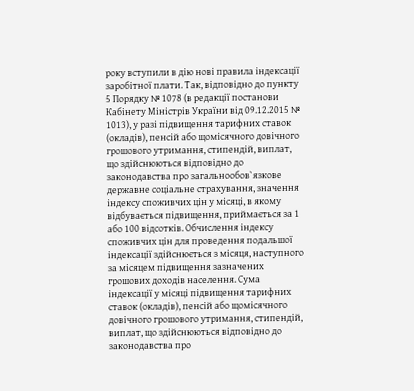року вступили в дію нові правила індексації заробітної плати. Так, відповідно до пункту 5 Порядку № 1078 (в редакції постанови Кабінету Міністрів України від 09.12.2015 № 1013), у разі підвищення тарифних ставок (окладів), пенсій або щомісячного довічного грошового утримання, стипендій, виплат, що здійснюються відповідно до законодавства про загальнообов`язкове державне соціальне страхування, значення індексу споживчих цін у місяці, в якому відбувається підвищення, приймається за 1 або 100 відсотків. Обчислення індексу споживчих цін для проведення подальшої індексації здійснюється з місяця, наступного за місяцем підвищення зазначених грошових доходів населення. Сума індексації у місяці підвищення тарифних ставок (окладів), пенсій або щомісячного довічного грошового утримання, стипендій, виплат, що здійснюються відповідно до законодавства про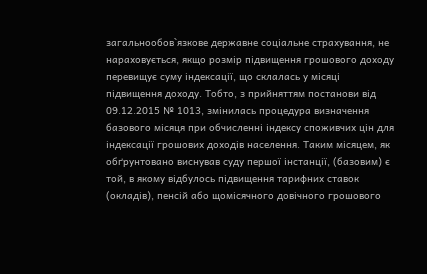загальнообов`язкове державне соціальне страхування, не нараховується, якщо розмір підвищення грошового доходу перевищує суму індексації, що склалась у місяці підвищення доходу. Тобто, з прийняттям постанови від 09.12.2015 № 1013, змінилась процедура визначення базового місяця при обчисленні індексу споживчих цін для індексації грошових доходів населення. Таким місяцем, як обґрунтовано виснував суду першої інстанції, (базовим) є той, в якому відбулось підвищення тарифних ставок (окладів), пенсій або щомісячного довічного грошового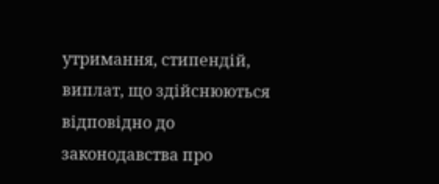утримання, стипендій, виплат, що здійснюються відповідно до законодавства про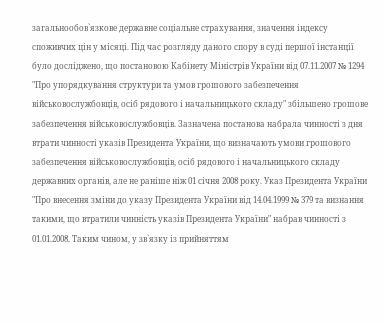загальнообов`язкове державне соціальне страхування, значення індексу споживчих цін у місяці. Під час розгляду даного спору в суді першої інстанції було досліджено, що постановою Кабінету Міністрів України від 07.11.2007 № 1294 "Про упорядкування структури та умов грошового забезпечення військовослужбовців, осіб рядового і начальницького складу" збільшено грошове забезпечення військовослужбовців. Зазначена постанова набрала чинності з дня втрати чинності указів Президента України, що визначають умови грошового забезпечення військовослужбовців, осіб рядового і начальницького складу державних органів, але не раніше ніж 01 січня 2008 року. Указ Президента України "Про внесення зміни до указу Президента України від 14.04.1999 № 379 та визнання такими, що втратили чинність указів Президента України" набрав чинності з 01.01.2008. Таким чином, у зв`язку із прийняттям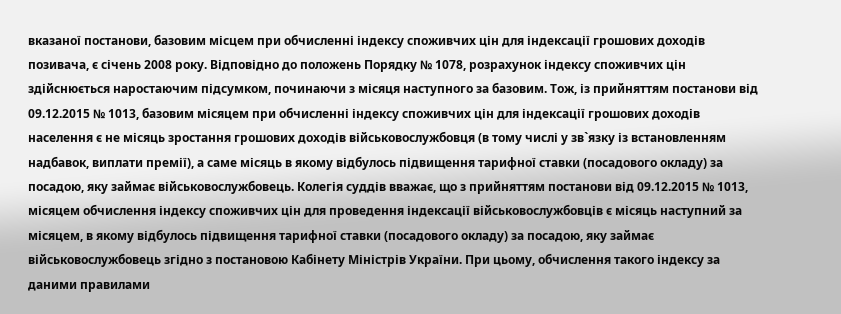вказаної постанови, базовим місцем при обчисленні індексу споживчих цін для індексації грошових доходів позивача, є січень 2008 року. Відповідно до положень Порядку № 1078, розрахунок індексу споживчих цін здійснюється наростаючим підсумком, починаючи з місяця наступного за базовим. Тож, із прийняттям постанови від 09.12.2015 № 1013, базовим місяцем при обчисленні індексу споживчих цін для індексації грошових доходів населення є не місяць зростання грошових доходів військовослужбовця (в тому числі у зв`язку із встановленням надбавок, виплати премії), а саме місяць в якому відбулось підвищення тарифної ставки (посадового окладу) за посадою, яку займає військовослужбовець. Колегія суддів вважає, що з прийняттям постанови від 09.12.2015 № 1013, місяцем обчислення індексу споживчих цін для проведення індексації військовослужбовців є місяць наступний за місяцем, в якому відбулось підвищення тарифної ставки (посадового окладу) за посадою, яку займає військовослужбовець згідно з постановою Кабінету Міністрів України. При цьому, обчислення такого індексу за даними правилами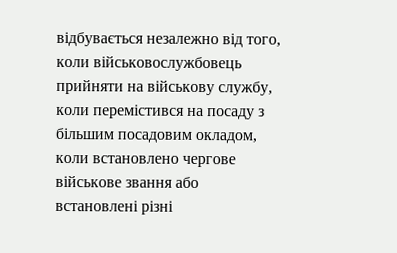відбувається незалежно від того, коли військовослужбовець прийняти на військову службу, коли перемістився на посаду з більшим посадовим окладом, коли встановлено чергове військове звання або встановлені різні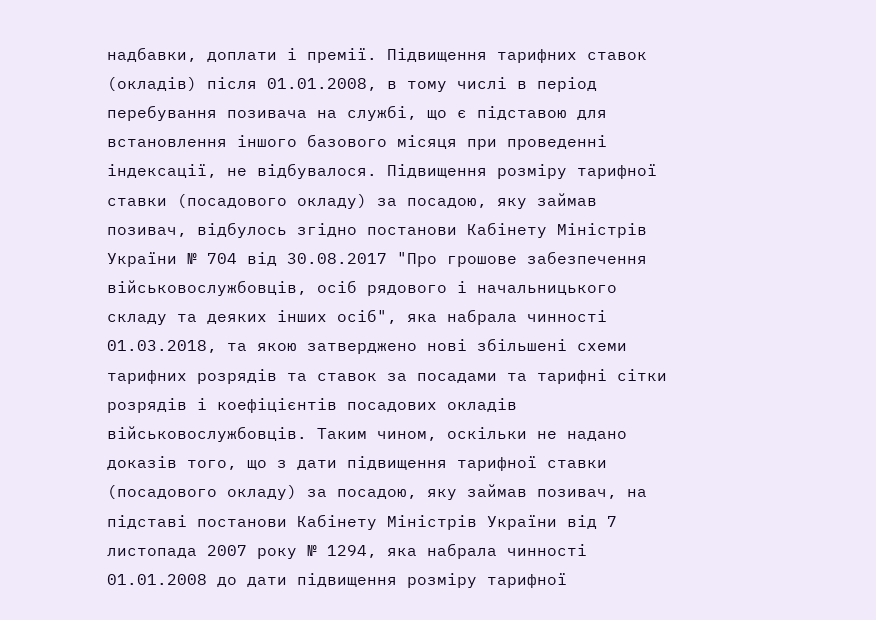надбавки, доплати і премії. Підвищення тарифних ставок (окладів) після 01.01.2008, в тому числі в період перебування позивача на службі, що є підставою для встановлення іншого базового місяця при проведенні індексації, не відбувалося. Підвищення розміру тарифної ставки (посадового окладу) за посадою, яку займав позивач, відбулось згідно постанови Кабінету Міністрів України № 704 від 30.08.2017 "Про грошове забезпечення військовослужбовців, осіб рядового і начальницького складу та деяких інших осіб", яка набрала чинності 01.03.2018, та якою затверджено нові збільшені схеми тарифних розрядів та ставок за посадами та тарифні сітки розрядів і коефіцієнтів посадових окладів військовослужбовців. Таким чином, оскільки не надано доказів того, що з дати підвищення тарифної ставки (посадового окладу) за посадою, яку займав позивач, на підставі постанови Кабінету Міністрів України від 7 листопада 2007 року № 1294, яка набрала чинності 01.01.2008 до дати підвищення розміру тарифної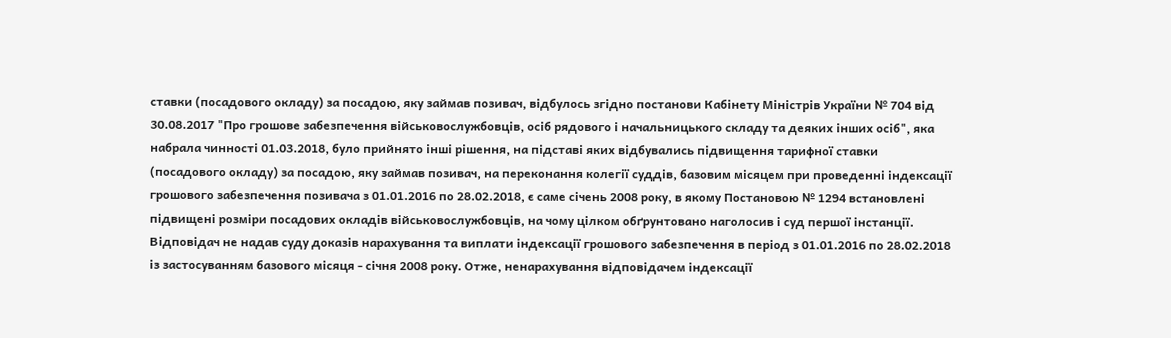ставки (посадового окладу) за посадою, яку займав позивач, відбулось згідно постанови Кабінету Міністрів України № 704 від 30.08.2017 "Про грошове забезпечення військовослужбовців, осіб рядового і начальницького складу та деяких інших осіб", яка набрала чинності 01.03.2018, було прийнято інші рішення, на підставі яких відбувались підвищення тарифної ставки (посадового окладу) за посадою, яку займав позивач, на переконання колегії суддів, базовим місяцем при проведенні індексації грошового забезпечення позивача з 01.01.2016 по 28.02.2018, є саме січень 2008 року, в якому Постановою № 1294 встановлені підвищені розміри посадових окладів військовослужбовців, на чому цілком обґрунтовано наголосив і суд першої інстанції. Відповідач не надав суду доказів нарахування та виплати індексації грошового забезпечення в період з 01.01.2016 по 28.02.2018 із застосуванням базового місяця - січня 2008 року. Отже, ненарахування відповідачем індексації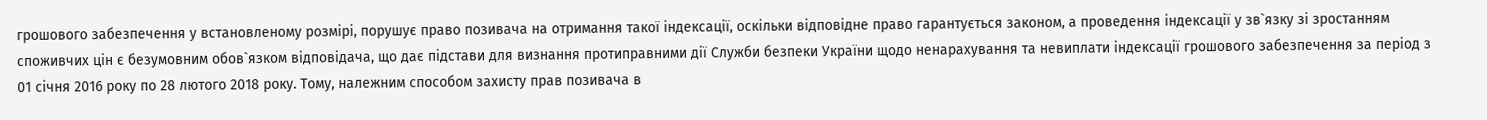грошового забезпечення у встановленому розмірі, порушує право позивача на отримання такої індексації, оскільки відповідне право гарантується законом, а проведення індексації у зв`язку зі зростанням споживчих цін є безумовним обов`язком відповідача, що дає підстави для визнання протиправними дії Служби безпеки України щодо ненарахування та невиплати індексації грошового забезпечення за період з 01 січня 2016 року по 28 лютого 2018 року. Тому, належним способом захисту прав позивача в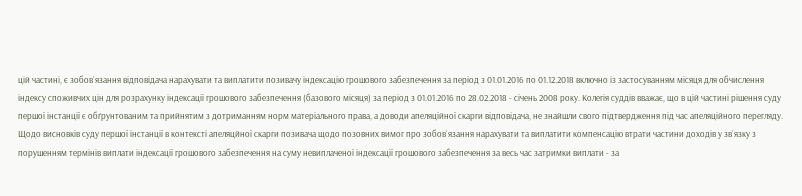цій частині, є зобов`язання відповідача нарахувати та виплатити позивачу індексацію грошового забезпечення за період з 01.01.2016 по 01.12.2018 включно із застосуванням місяця для обчислення індексу споживчих цін для розрахунку індексації грошового забезпечення (базового місяця) за період з 01.01.2016 по 28.02.2018 - січень 2008 року. Колегія суддів вважає, що в цій частині рішення суду першої інстанції є обґрунтованим та прийнятим з дотриманням норм матеріального права, а доводи апеляційної скарги відповідача, не знайшли свого підтвердження під час апеляційного перегляду. Щодо висновків суду першої інстанції в контексті апеляцйної скарги позивача щодо позовних вимог про зобов`язання нарахувати та виплатити компенсацію втрати частини доходів у зв`язку з порушенням термінів виплати індексації грошового забезпечення на суму невиплаченої індексації грошового забезпечення за весь час затримки виплати - за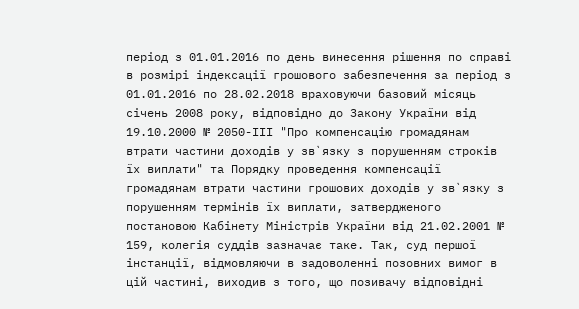період з 01.01.2016 по день винесення рішення по справі в розмірі індексації грошового забезпечення за період з 01.01.2016 по 28.02.2018 враховуючи базовий місяць січень 2008 року, відповідно до Закону України від 19.10.2000 № 2050-ІІІ "Про компенсацію громадянам втрати частини доходів у зв`язку з порушенням строків їх виплати" та Порядку проведення компенсації громадянам втрати частини грошових доходів у зв`язку з порушенням термінів їх виплати, затвердженого постановою Кабінету Міністрів України від 21.02.2001 № 159, колегія суддів зазначає таке. Так, суд першої інстанції, відмовляючи в задоволенні позовних вимог в цій частині, виходив з того, що позивачу відповідні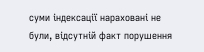суми індексації нараховані не були, відсутній факт порушення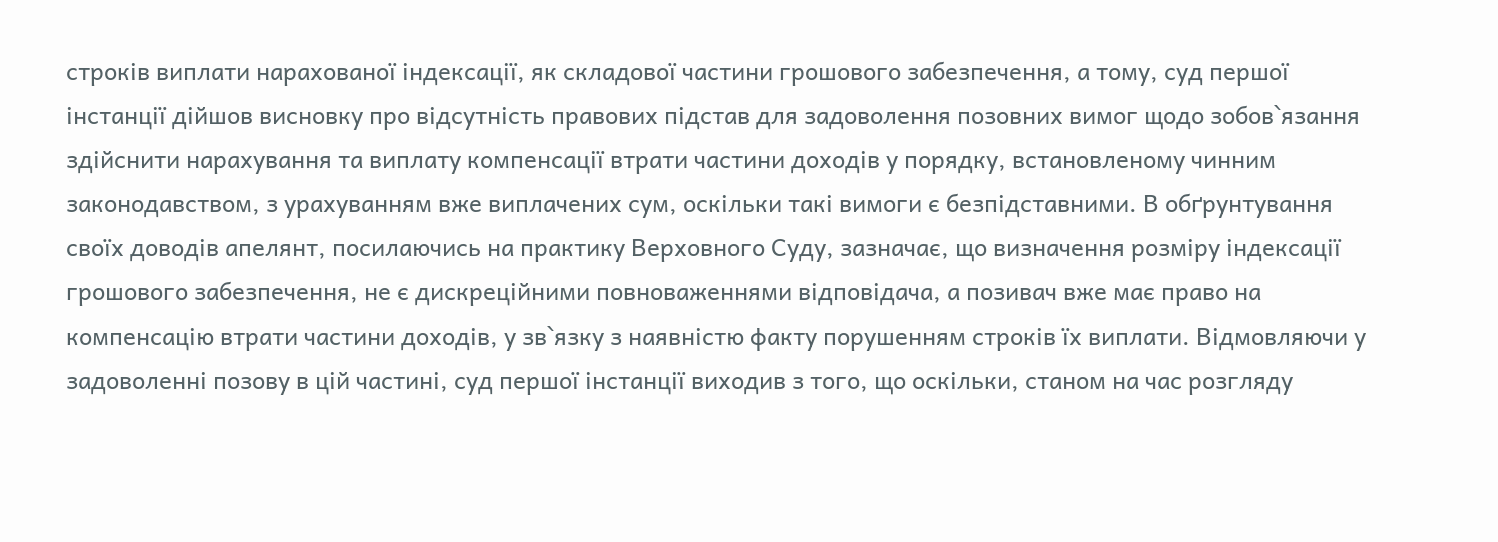строків виплати нарахованої індексації, як складової частини грошового забезпечення, а тому, суд першої інстанції дійшов висновку про відсутність правових підстав для задоволення позовних вимог щодо зобов`язання здійснити нарахування та виплату компенсації втрати частини доходів у порядку, встановленому чинним законодавством, з урахуванням вже виплачених сум, оскільки такі вимоги є безпідставними. В обґрунтування своїх доводів апелянт, посилаючись на практику Верховного Суду, зазначає, що визначення розміру індексації грошового забезпечення, не є дискреційними повноваженнями відповідача, а позивач вже має право на компенсацію втрати частини доходів, у зв`язку з наявністю факту порушенням строків їх виплати. Відмовляючи у задоволенні позову в цій частині, суд першої інстанції виходив з того, що оскільки, станом на час розгляду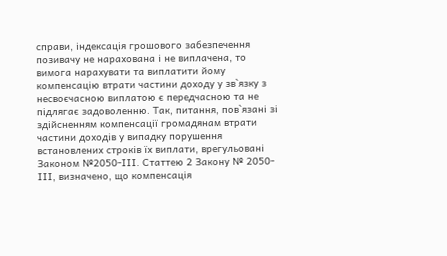справи, індексація грошового забезпечення позивачу не нарахована і не виплачена, то вимога нарахувати та виплатити йому компенсацію втрати частини доходу у зв`язку з несвоєчасною виплатою є передчасною та не підлягає задоволенню. Так, питання, пов`язані зі здійсненням компенсації громадянам втрати частини доходів у випадку порушення встановлених строків їх виплати, врегульовані Законом №2050-ІІІ. Статтею 2 Закону № 2050-ІІІ, визначено, що компенсація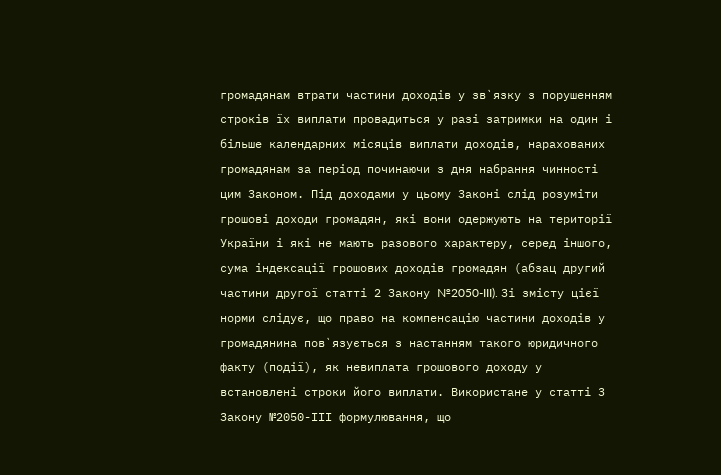громадянам втрати частини доходів у зв`язку з порушенням строків їх виплати провадиться у разі затримки на один і більше календарних місяців виплати доходів, нарахованих громадянам за період починаючи з дня набрання чинності цим Законом. Під доходами у цьому Законі слід розуміти грошові доходи громадян, які вони одержують на території України і які не мають разового характеру, серед іншого, сума індексації грошових доходів громадян (абзац другий частини другої статті 2 Закону №2050-III). Зі змісту цієї норми слідує, що право на компенсацію частини доходів у громадянина пов`язується з настанням такого юридичного факту (події), як невиплата грошового доходу у встановлені строки його виплати. Використане у статті 3 Закону №2050-ІІІ формулювання, що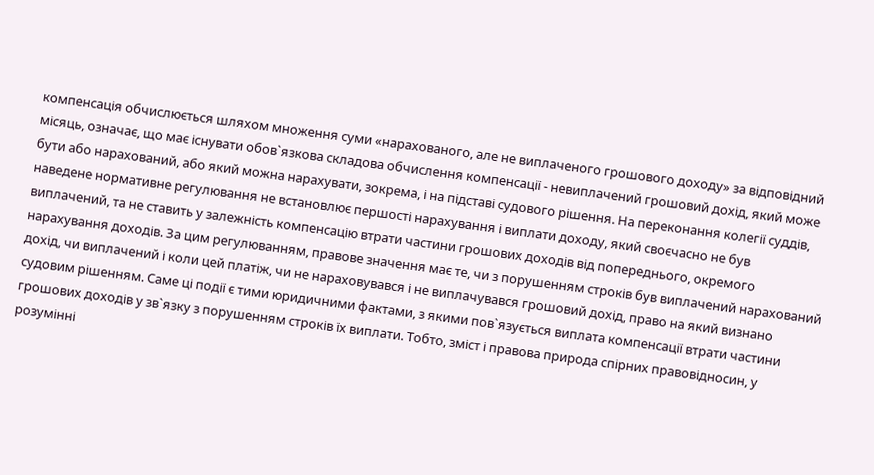компенсація обчислюється шляхом множення суми «нарахованого, але не виплаченого грошового доходу» за відповідний місяць, означає, що має існувати обов`язкова складова обчислення компенсації - невиплачений грошовий дохід, який може бути або нарахований, або який можна нарахувати, зокрема, і на підставі судового рішення. На переконання колегії суддів, наведене нормативне регулювання не встановлює першості нарахування і виплати доходу, який своєчасно не був виплачений, та не ставить у залежність компенсацію втрати частини грошових доходів від попереднього, окремого нарахування доходів. За цим регулюванням, правове значення має те, чи з порушенням строків був виплачений нарахований дохід, чи виплачений і коли цей платіж, чи не нараховувався і не виплачувався грошовий дохід, право на який визнано судовим рішенням. Саме ці події є тими юридичними фактами, з якими пов`язується виплата компенсації втрати частини грошових доходів у зв`язку з порушенням строків їх виплати. Тобто, зміст і правова природа спірних правовідносин, у розумінні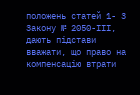положень статей 1- 3 Закону № 2050-ІІІ, дають підстави вважати, що право на компенсацію втрати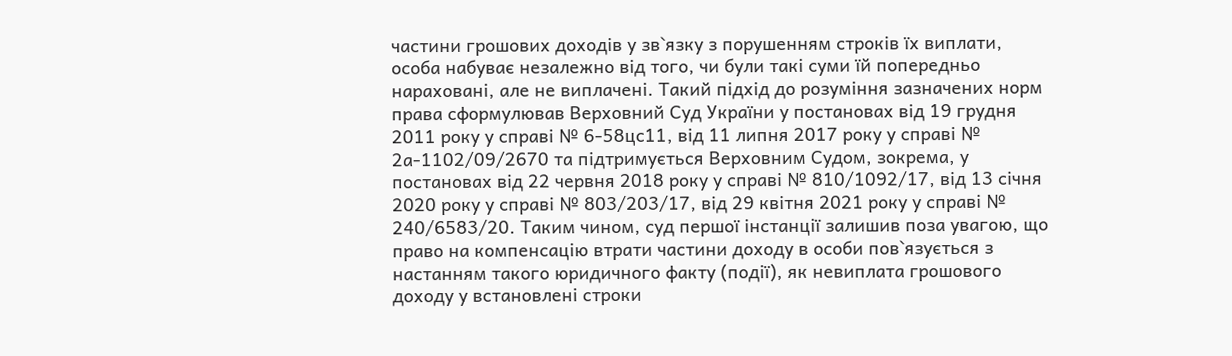частини грошових доходів у зв`язку з порушенням строків їх виплати, особа набуває незалежно від того, чи були такі суми їй попередньо нараховані, але не виплачені. Такий підхід до розуміння зазначених норм права сформулював Верховний Суд України у постановах від 19 грудня 2011 року у справі № 6-58цс11, від 11 липня 2017 року у справі № 2а-1102/09/2670 та підтримується Верховним Судом, зокрема, у постановах від 22 червня 2018 року у справі № 810/1092/17, від 13 січня 2020 року у справі № 803/203/17, від 29 квітня 2021 року у справі № 240/6583/20. Таким чином, суд першої інстанції залишив поза увагою, що право на компенсацію втрати частини доходу в особи пов`язується з настанням такого юридичного факту (події), як невиплата грошового доходу у встановлені строки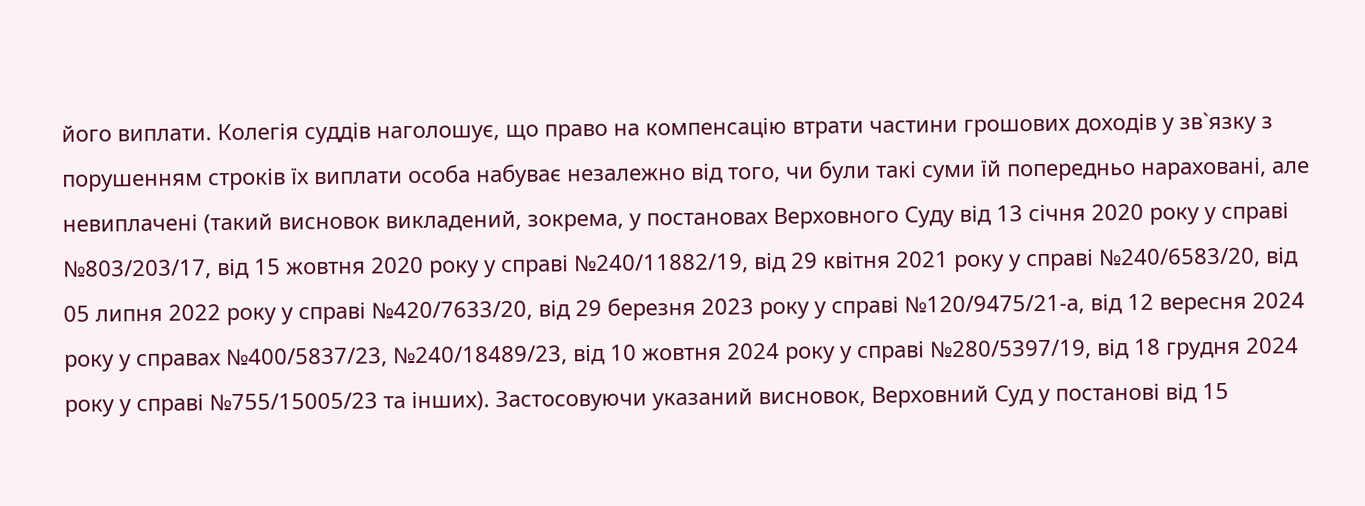його виплати. Колегія суддів наголошує, що право на компенсацію втрати частини грошових доходів у зв`язку з порушенням строків їх виплати особа набуває незалежно від того, чи були такі суми їй попередньо нараховані, але невиплачені (такий висновок викладений, зокрема, у постановах Верховного Суду від 13 січня 2020 року у справі №803/203/17, від 15 жовтня 2020 року у справі №240/11882/19, від 29 квітня 2021 року у справі №240/6583/20, від 05 липня 2022 року у справі №420/7633/20, від 29 березня 2023 року у справі №120/9475/21-а, від 12 вересня 2024 року у справах №400/5837/23, №240/18489/23, від 10 жовтня 2024 року у справі №280/5397/19, від 18 грудня 2024 року у справі №755/15005/23 та інших). Застосовуючи указаний висновок, Верховний Суд у постанові від 15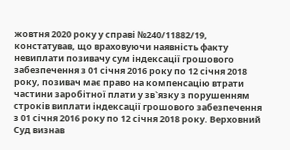жовтня 2020 року у справі №240/11882/19, констатував, що враховуючи наявність факту невиплати позивачу сум індексації грошового забезпечення з 01 січня 2016 року по 12 січня 2018 року, позивач має право на компенсацію втрати частини заробітної плати у зв`язку з порушенням строків виплати індексації грошового забезпечення з 01 січня 2016 року по 12 січня 2018 року. Верховний Суд визнав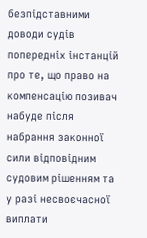безпідставними доводи судів попередніх інстанцій про те, що право на компенсацію позивач набуде після набрання законної сили відповідним судовим рішенням та у разі несвоєчасної виплати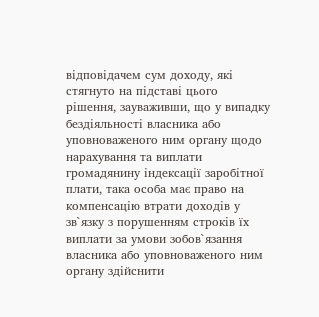відповідачем сум доходу, які стягнуто на підставі цього рішення, зауваживши, що у випадку бездіяльності власника або уповноваженого ним органу щодо нарахування та виплати громадянину індексації заробітної плати, така особа має право на компенсацію втрати доходів у зв`язку з порушенням строків їх виплати за умови зобов`язання власника або уповноваженого ним органу здійснити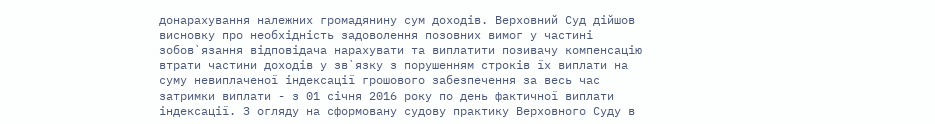донарахування належних громадянину сум доходів. Верховний Суд дійшов висновку про необхідність задоволення позовних вимог у частині зобов`язання відповідача нарахувати та виплатити позивачу компенсацію втрати частини доходів у зв`язку з порушенням строків їх виплати на суму невиплаченої індексації грошового забезпечення за весь час затримки виплати - з 01 січня 2016 року по день фактичної виплати індексації. З огляду на сформовану судову практику Верховного Суду в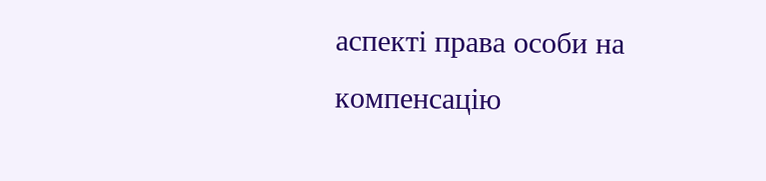аспекті права особи на компенсацію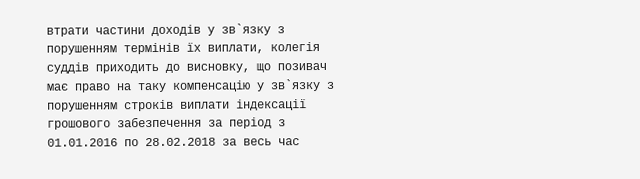втрати частини доходів у зв`язку з порушенням термінів їх виплати, колегія суддів приходить до висновку, що позивач має право на таку компенсацію у зв`язку з порушенням строків виплати індексації грошового забезпечення за період з 01.01.2016 по 28.02.2018 за весь час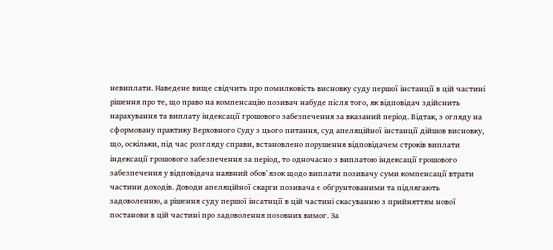невиплати. Наведене вище свідчить про помилковість висновку суду першої інстанції в цій частині рішення про те, що право на компенсацію позивач набуде після того, як відповідач здійснить нарахування та виплату індексації грошового забезпечення за вказаний період. Відтак, з огляду на сформовану практику Верховного Суду з цього питання, суд апеляційної інстанції дійшов висновку, що, оскільки, під час розгляду справи, встановлено порушення відповідачем строків виплати індексації грошового забезпечення за період, то одночасно з виплатою індексації грошового забезпечення у відповідача наявний обов`язок щодо виплати позивачу суми компенсації втрати частини доходів. Доводи апеляційної скарги позивача є обґрунтованими та підлягають задоволенню, а рішення суду першої інсатнції в цій частині скасуванню з прийняттям нової постанови в цій частині про задоволення позовних вимог. За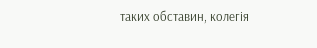таких обставин, колегія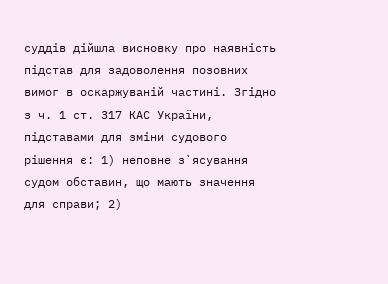суддів дійшла висновку про наявність підстав для задоволення позовних вимог в оскаржуваній частині. Згідно з ч. 1 ст. 317 КАС України, підставами для зміни судового рішення є: 1) неповне з`ясування судом обставин, що мають значення для справи; 2)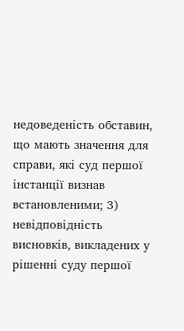недоведеність обставин, що мають значення для справи, які суд першої інстанції визнав встановленими; 3) невідповідність висновків, викладених у рішенні суду першої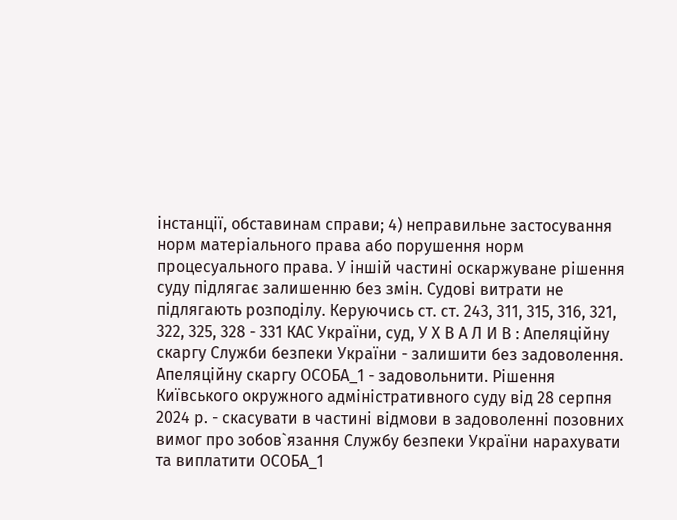інстанції, обставинам справи; 4) неправильне застосування норм матеріального права або порушення норм процесуального права. У іншій частині оскаржуване рішення суду підлягає залишенню без змін. Судові витрати не підлягають розподілу. Керуючись ст. ст. 243, 311, 315, 316, 321, 322, 325, 328 - 331 КАС України, суд, У Х В А Л И В : Апеляційну скаргу Служби безпеки України - залишити без задоволення. Апеляційну скаргу ОСОБА_1 - задовольнити. Рішення Київського окружного адміністративного суду від 28 серпня 2024 р. - скасувати в частині відмови в задоволенні позовних вимог про зобов`язання Службу безпеки України нарахувати та виплатити ОСОБА_1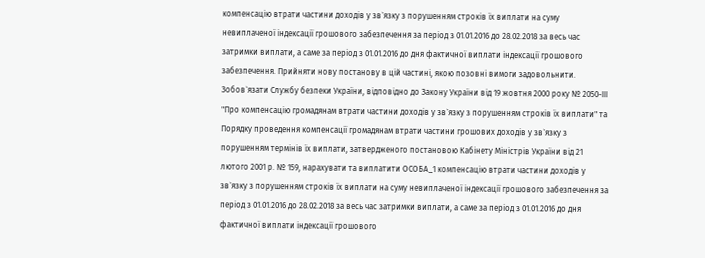компенсацію втрати частини доходів у зв`язку з порушенням строків їх виплати на суму невиплаченої індексації грошового забезпечення за період з 01.01.2016 до 28.02.2018 за весь час затримки виплати, а саме за період з 01.01.2016 до дня фактичної виплати індексації грошового забезпечення. Прийняти нову постанову в цій частині, якою позовні вимоги задовольнити. Зобов`язати Службу безпеки України, відповідно до Закону України від 19 жовтня 2000 року № 2050-ІІІ "Про компенсацію громадянам втрати частини доходів у зв`язку з порушенням строків їх виплати" та Порядку проведення компенсації громадянам втрати частини грошових доходів у зв`язку з порушенням термінів їх виплати, затвердженого постановою Кабінету Міністрів України від 21 лютого 2001 р. № 159, нарахувати та виплатити ОСОБА_1 компенсацію втрати частини доходів у зв`язку з порушенням строків їх виплати на суму невиплаченої індексації грошового забезпечення за період з 01.01.2016 до 28.02.2018 за весь час затримки виплати, а саме за період з 01.01.2016 до дня фактичної виплати індексації грошового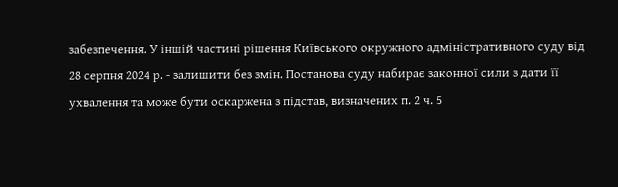забезпечення. У іншій частині рішення Київського окружного адміністративного суду від 28 серпня 2024 р. - залишити без змін. Постанова суду набирає законної сили з дати її ухвалення та може бути оскаржена з підстав, визначених п. 2 ч. 5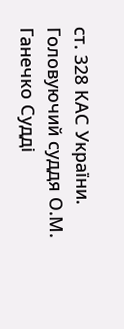ст. 328 КАС України. Головуючий суддя О.М. Ганечко Судді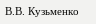В.В. Кузьменко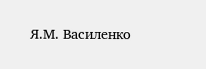Я.М. Василенко